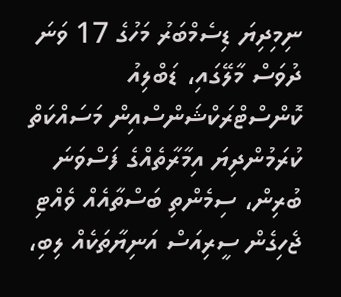ނިމިދިޔަ ޑިސެމްބަރު މަހުގެ 17 ވަނަ ދުވަސް މާލޭގައި، ޑަބްލިއު ކޮންސްޓްރަކްޝަންސްއިން މަސައްކަތް ކުރަމުންދިޔަ އިމާރާތެއްގެ ފަސްވަނަ ބުރިން، ސިމެންތި ބަސްތާއެއް ވެއްޓި ޖެހިގެން ސީރިއަސް އަނިޔާތަކެއް ލިބި،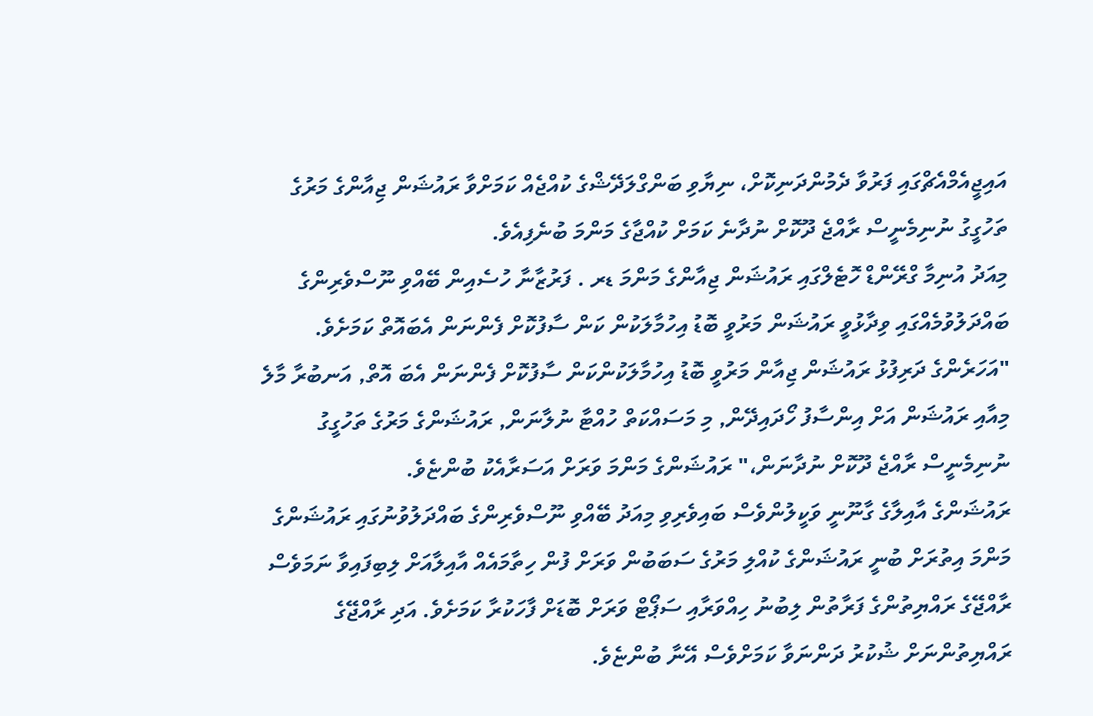އައިޖީއެމްއެޗްގައި ފަރުވާ ދެމުންދަނިކޮށް، ނިޔާވި ބަންގްލަދޭޝްގެ ކުއްޖެއް ކަމަށްވާ ރައުޝަން ޖިއާންގެ މަރުގެ ތަހުގީގު ނުނިމެނީސް ރާއްޖެ ދޫކޮށް ނުދާނެ ކަމަށް ކުއްޖާގެ މަންމަ ބުނެފިއެވެ.
މިއަދު އުނިމާ ގްރޭންޑް ހޮޓެލްގައި ރައުޝަން ޖިއާންގެ މަންމަ ޑރ . ފަރުޒާނާ ހުސެއިން ބޭއްވި ނޫސްވެރިންގެ ބައްދަލުވުމެއްގައި ވިދާޅުވީ ރައުޝަން މަރުވީ ބޮޑު އިހުމާލަކުން ކަން ސާފުކޮށް ފެންނަން އެބައޮތް ކަމަށެވެ.
"އަހަރެންގެ ދަރިފުޅު ރައުޝަން ޖިއާން މަރުވީ ބޮޑު އިހުމާލަކުންކަން ސާފުކޮށް ފެންނަން އެބަ އޮތް, އަނބުރާ މާލެ މިއާއި ރައުޝަން އަށް އިންސާފު ހޯދައިދޭން, މި މަސައްކަތް ހުއްޓާ ނުލާނަން, ރައުޝަންގެ މަރުގެ ތަހުގީގު ނުނިމެނީސް ރާއްޖެ ދޫކޮށް ނުދާނަން،" ރައުޝަންގެ މަންމަ ވަރަށް އަސަރާއެކު ބުންޏެވެ.
ރައުޝަންގެ އާއިލާގެ ގާނޫނީ ވަކީލުންވެސް ބައިވެރިވި މިއަދު ބޭއްވި ނޫސްވެރިންގެ ބައްދަލުވުނުގައި ރައުޝަންގެ މަންމަ އިތުރަށް ބުނީ ރައުޝަންގެ ކުއްލި މަރުގެ ސަބަބުން ވަރަށް ފުން ހިތާމައެއް އާއިލާއަށް ލިބިފައިވާ ނަމަވެސް ރާއްޖޭގެ ރައްޔިތުންގެ ފަރާތުން ލިބުނު ހިއްވަރާއި ސަޕޯޓް ވަރަށް ބޮޑަށް ފާހަކުރާ ކަމަށެވެ. އަދި ރާއްޖޭގެ ރައްޔިތުންނަށް ޝުކުރު ދަންނަވާ ކަމަށްވެސް އޭނާ ބުންޏެވެ.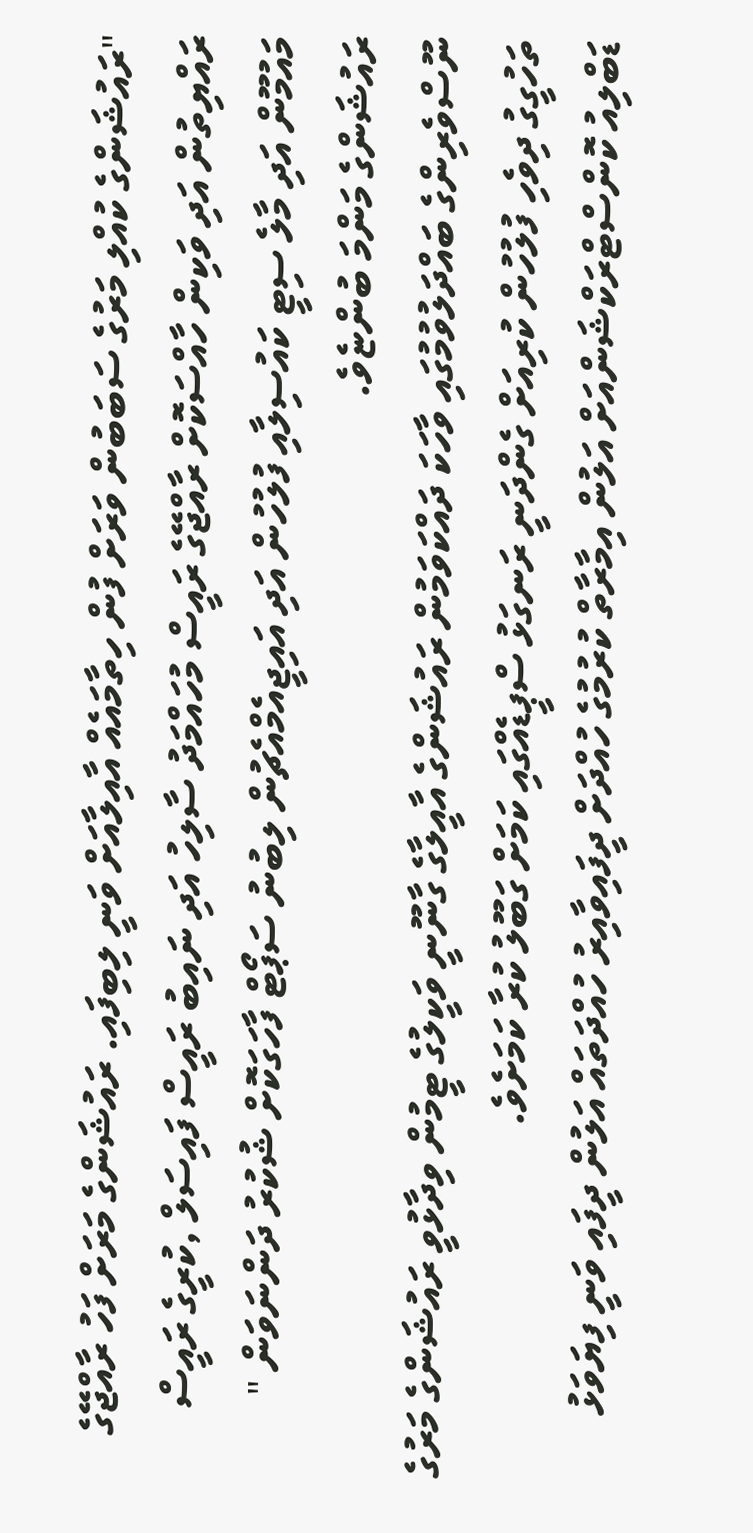"ރައުޝަންގެ ކުއްލި މަރުގެ ސަބަބުން ވަރަށް ފުން ހިތާމައެއް އާއިލާއަށް ވަނީ ލިބިފައި. ރައުޝަންގެ މަރަށް ފަހު ރާއްޖޭގެ ރައްޔިތުން އަދި ވަކިން ހާއްސަކޮށް ރާއްޖޭގެ ރައީސް މުހައްމަދު ސާލިހު އަދި ނައިބު ރައީސް ފައިސަލް ,ކުރީގެ ރައީސް މައުމޫން އަދި މާލެ ސިޓީ ކައުސިލާއި ފުލުހުން އަދި އައިޖީއެމްއެޗުން ލިބުނު ސަޕޯޓް ފާހަގަކޮށް ޝުކުރު ދަންނަވަން " ރައުޝަންގެ މަންމަ ބުންޏެވެ.
ނޫސްވެރިންގެ ބައްދަލުވުމުގައި ވާހަކަ ދައްކަވަމުން ރައުޝަންގެ އާއީލާގެ ގާނޫނީ ވަކީލުގެ ޓީމުން ވިދާޅުވީ ރައުޝަންގެ މަރުގެ ތަހުގީގު ދިވެހި ފުލުހުން ކުރިއަށް ގެންދަނީ ރަނގަޅު ސްޕީޑެއްގައި ކަމަށް ގަބޫލު ކުރާ ކަމަށެވެ.
ޑަބްލިއު ކޮންސްޓްރަކްޝަންއަށް އަލުން އިމާރާތް ކުރުމުގެ ހުއްދަށް ދީފައިވާއިރު ހުއްދަތައް އަލުން ދީފައި ވަނީ ފިޔަވަޅު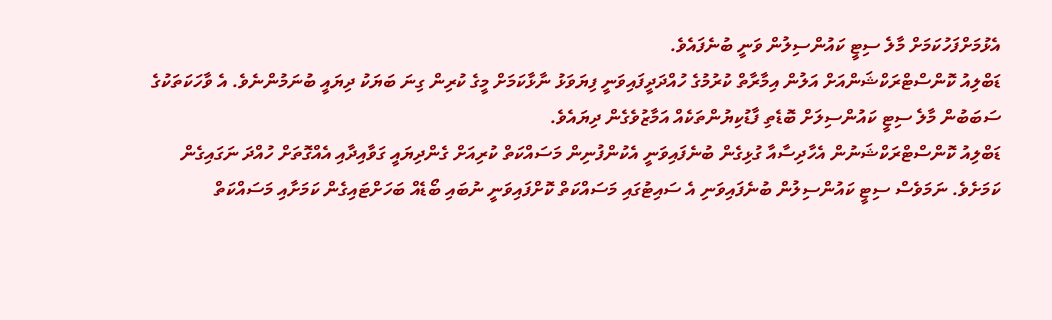އެޅުމަށްފަހުކަމަށް މާލެ ސިޓީ ކައުންސިލުން ވަނީ ބުނެފައެވެ.
ޑަބްލިއު ކޮންސްޓްރަކްޝަންއަށް އަލުން އިމާރާތް ކުރުމުގެ ހުއްދަދީފައިވަނީ ފިޔަވަޅު ނާޅާކަމަށް މީގެ ކުރިން ގިނަ ބަޔަކު ދިޔައީ ބުނަމުންނެވެ. އެ ވާހަކަތަކުގެ ސަބަބުން މާލެ ސިޓީ ކައުންސިލަށް ބޮޑެތި ފާޑުކިޔުންތަކެއް އަމާޒުވެގެން ދިޔައެވެ.
ޑަބްލިއު ކޮންސްޓްރަކްޝަނުން އެހާދިސާއާ ގުޅިގެން ބުނެފައިވަނީ އެކުންފުނިން މަސައްކަތް ކުރިއަށް ގެންދިޔައީ ގަވާއިދާއި އެއްގޮތަށް ހުއްދަ ނަގައިގެން ކަމަށެވެ. ނަމަވެސް ސިޓީ ކައުންސިލުން ބުނެފައިވަނި އެ ސައިޓުގައި މަސައްކަތް ކޮށްފައިވަނީ ނުބައި ބޯޑެއް ބަހަށްޓައިގެން ކަމަށާއި މަސައްކަތް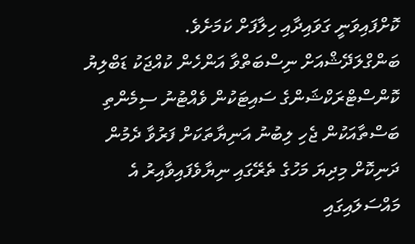ކޮށްފައިވަނީ ގަވައިދާއި ހިލާފަށް ކަމަށެވެ.
ބަންގްލަދޭޝްއަށް ނިސްބަތްވާ އަންހެން ކުއްޖަކު ޑަބްލިޔު ކޮންސްޓްރަކްޝަންގެ ސައިޓަކުން ވެއްޓުނު ސިމެންތި ބަސްތާއަކުން ޖެހި ލިބުނު އަނިޔާތަކަށް ފަރުވާ ދެމުން ދަނިކޮށް މިދިޔަ މަހުގެ ތެރޭގައި ނިޔާވެފައިވާއިރު އެ މައްސަލައިގައި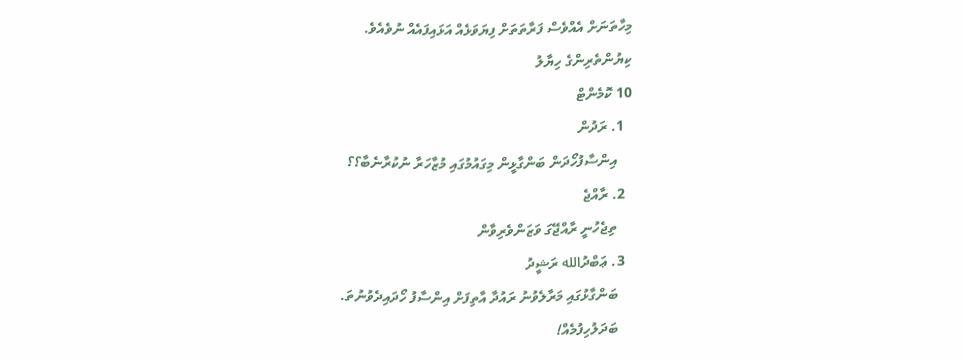މިހާތަނަށް އެއްވެސް ފަރާތަތަށް ފިޔަވަޅެއް އަޅައިފައެއް ނުވެއެވެ.
ކިޔުންތެރިންގެ ހިޔާލު
10 ކޮމެންޓް
  1. ރަދުން
    އިންސާފުހޯދަން ބަންގާޅީން މިގައުމުގައި މުޒާހަރާ ނުކުރާނެބާ؟؟
  2. ރާއްޖެ
    ތިޖެހުނީ ރާއްޖޭގަ ވަޒަންވެރިވާން
  3. ޢަބްދުالله ރަޝީދު
    ބަންގާޅުގައި މަރާލެވުނު ރައުދާ އާތިފަށް އިންސާފު ހޯދައިދެވުނުތަ.
    ބަދަލުހިފުމެއް!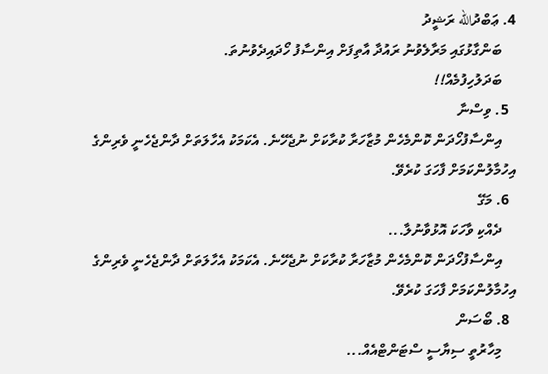4. ޢަބްދުالله ރަޝީދު
    ބަންގާޅުގައި މަރާލެވުނު ރައުދާ އާތިފަށް އިންސާފު ހޯދައިދެވުނުތަ.
    ބަދަލުހިފުމެއް!!
  5. ވިސްނާ
    އިންސާފުހޯދަން ކޮންމެހެން މުޒާހަރާ ކުރާކަށް ނުޖެހޭނެ. އެކަމަކު އެހާލަތަށް ދާންޖެހެނީ ވެރިންގެ އިހުމާލުންކަމަށް ފާހަގަ ކުރެވޭ.
  6. މަގޭ
    ދެއްކި ވާހަކަ އޮޅުވާނުލާ...
    އިންސާފުހޯދަން ކޮންމެހެން މުޒާހަރާ ކުރާކަށް ނުޖެހޭނެ. އެކަމަކު އެހާލަތަށް ދާންޖެހެނީ ވެރިންގެ އިހުމާލުންކަމަށް ފާހަގަ ކުރެވޭ.
  8. ބޯސަން
    މިހާރުތީ ސިޔާސީ ސްޓަންޓްއެއް...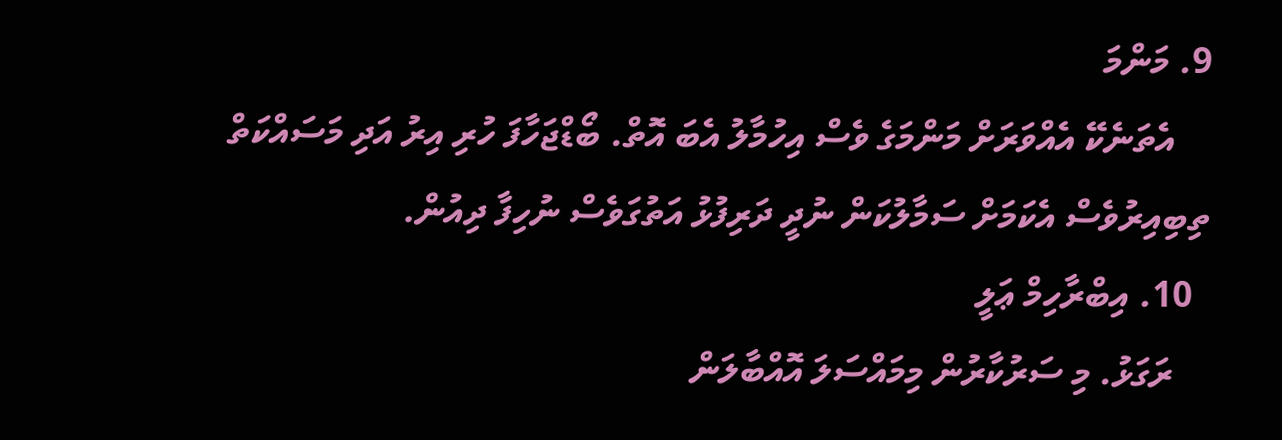9. މަންމަ
    އެތަނެކޭ އެއްވަރަށް މަންމަގެ ވެސް އިހުމާލު އެބަ އޮތް. ބޯޑްޖަހާފަ ހުރި އިރު އަދި މަސައްކަތް ތިބިއިރުވެސް އެކަމަށް ސަމާލުކަން ނުދީ ދަރިފުޅު އަތުގަވެސް ނުހިފާ ދިއުން.
  10. އިބްރާހިމް ޢަލީ
    ރަގަޅު. މި ސަރުކާރުން މިމައްސަލަ އޮއްބާލަން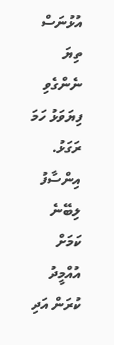އުޅުނަސް ތިޔަ ނެންގެވި ފިޔަވަޅު ހަމަ ރަގަޅު. އިންސާފު ލިބޭނެ ކަމަށް އުއްމީދު ކުރަން އަދި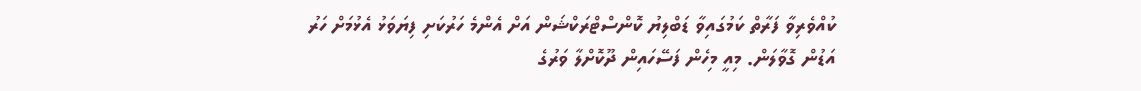ކުއްވެރިވާ ފަރާތް ކަމުގައިވާ ޑަބްލިޔު ކޮންސްޓްރަކްޝަން އަށް އެންމެ ހަރުކަށި ފިޔަވަޅު އެޅުމަށް ހަރު އަޑުން ގޮވާލަން. މިއީ މިހެން ފަސޭހައިން ދޫކޮށްލާ ވަރުގެ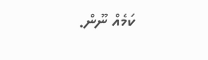ކަމެއް ނޫން.